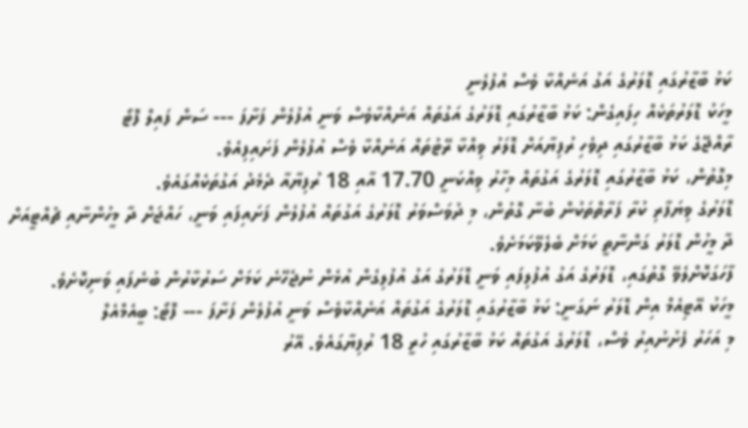ކަޅު ބާޒާރުގައި ޑޮލަރުގެ އަގު އަނެއްކާ ވެސް އުފުލެނީ
މީހަކު ޑޮލަރުތަކެއް ހިފައިގެން: ކަޅު ބާޒާރުގައި ޑޮލަރުގެ އަގުތައް އަނެއްކާވެސް ވަނީ އުފުލެން ފަށާފަ --- ސަން ފައިލް ފޮޓޯ
ރާއްޖޭގެ ކަޅު ބާޒާރުގައި ދިވެހި ރުފިޔާއަށް ޑޮލަރު ވިއްކާ ރޭޓުތައް އަނެއްކާ ވެސް އުފުލެން ފަށައިފިއެވެ.
މިގޮތުން، ކަޅު ބާޒާރުގައި ޑޮލަރުގެ އަގުތައް މިހާރު ވިއްކަނީ 17.70 އާއި 18 ރުފިޔާއާ ދެމެދު އަގުތަކެއްގައެވެ.
ޑޮލަރުގެ ވިޔަފާރި ކުރާ ފަރާތްތަކުން ބުނާ ގޮތުން، މި ދުވަސްވަރު ޑޮލަރުގެ އަގުތައް އުފުލެން ފަށައިފައި ވަނީ، ހައްޖަށް ދާ މީހުންނާއި ޗުއްޓީއަށް ދާ މީހުން ޑޮލަރު ގަންނާތީ ކަމަށް ބެލެވޭކަމަށެވެ.
ފާހަގަކޮށްލެވޭ ގޮތުގައި، ޑޮލަރުގެ އަގު އުފުލިފައި ވަނީ ޑޮލަރުގެ އަގު އުފުލިގެން އުޅެން ނުޖެހޭނެ ކަމަށް ސަރުކާރުން ބުނެފައި ވަނިކޮށެވެ.
މީހަކު އޭޓިއެމް އިން ޑޮލަރު ނަގަނީ: ކަޅު ބާޒާރުގައި ޑޮލަރުގެ އަގުތައް އަނެއްކާވެސް ވަނީ އުފުލެން ފަށާފަ --- ފޮޓޯ: ބީއެމްއެލް
މި އަހަރު ފެށުނުއިރު ވެސް، ޑޮލަރުގެ އަގުތައް ކަޅު ބާޒާރުގައި ހުރީ 18 ރުފިޔާގައެވެ. އޭރު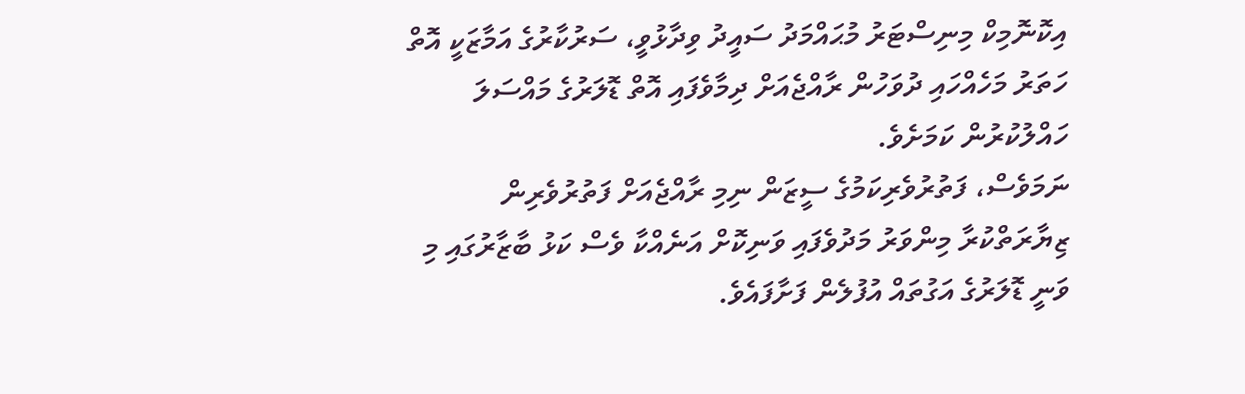އިކޮނޮމިކް މިނިސްޓަރު މުޙައްމަދު ސައީދު ވިދާޅުވީ، ސަރުކާރުގެ އަމާޒަކީ އޮތް ހަތަރު މަހެއްހައި ދުވަހުން ރާއްޖެއަށް ދިމާވެފައި އޮތް ޑޮލަރުގެ މައްސަލަ ހައްލުކުރުން ކަމަށެވެ.
ނަމަވެސް، ފަތުރުވެރިކަމުގެ ސީޒަން ނިމި ރާއްޖެއަށް ފަތުރުވެރިން ޒިޔާރަތްކުރާ މިންވަރު މަދުވެފައި ވަނިކޮށް އަނެއްކާ ވެސް ކަޅު ބާޒާރުގައި މި ވަނީ ޑޮލަރުގެ އަގުތައް އުފުލެން ފަށާފައެވެ.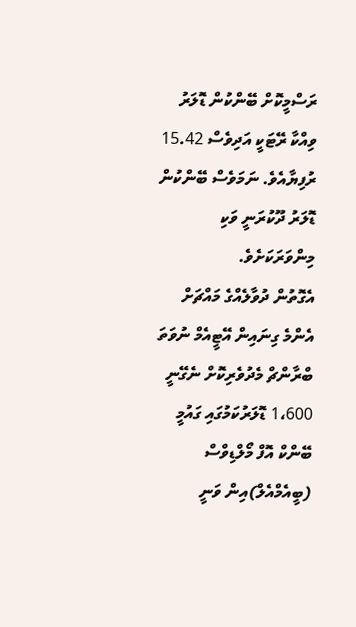ރަސްމީކޮށް ބޭންކުން ޑޮލަރު ވިއްކާ ރޭޓަކީ އަދިވެސް 15.42 ރުފިޔާއެވެ. ނަމަވެސް ބޭންކުން ޑޮލަރު ދޫކުރަނީ ވަކި މިންވަރަކަށެވެ.
އެގޮތުން ދުވާލެއްގެ މައްޗަށް އެންމެ ގިނައިން އޭޓީއެމް ނުވަތަ ބްރާންޗް މެދުވެރިކޮށް ނެގޭނީ 1،600 ޑޮލަރުކަމުގައި ގައުމީ ބޭންކް އޮފް މޯލްޑިވްސް (ބީއެމްއެލް)އިން ވަނީ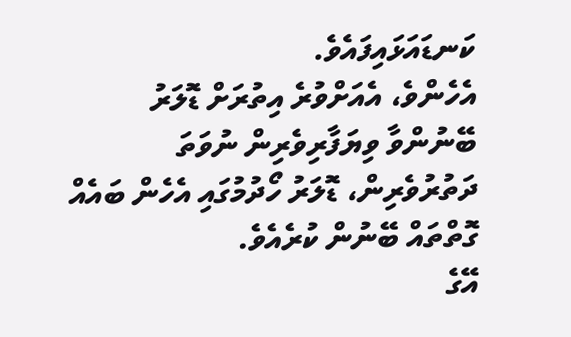ކަނޑައަޅައިފައެވެ.
އެހެންވެ، އެއަށްވުރެ އިތުރަށް ޑޮލަރު ބޭނުންވާ ވިޔަފާރިވެރިން ނުވަތަ ދަތުރުވެރިން، ޑޮލަރު ހޯދުމުގައި އެހެން ބައެއް ގޮތްތައް ބޭނުން ކުރެއެވެ.
އޭގެ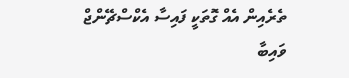ތެރެއިން އެއް ގޮތަކީ ފައިސާ އެކްސްޗޭންޖް ވައިބާ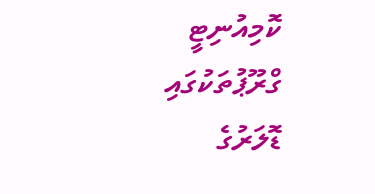ކޮމިއުނިޓީ ގްރޫޕުތަކުގައި ޑޮލަރުގެ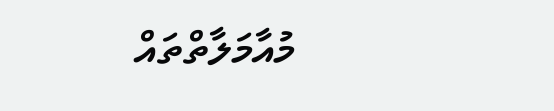މުއާމަލާތްތައް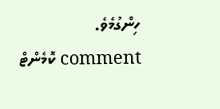ހިންގުމެވެ.
comment ކޮމެންޓް